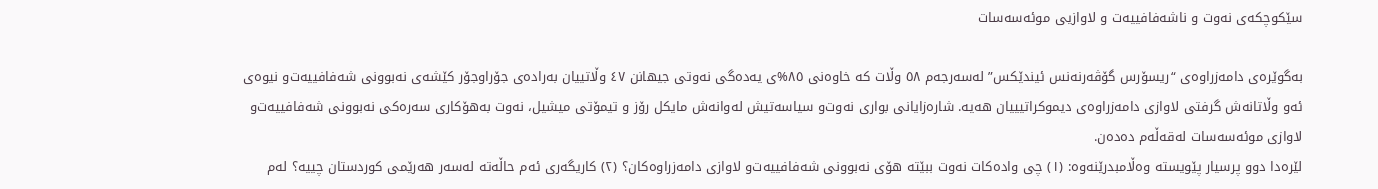سێكوچكه‌ی نه‌وت و ناشه‌فافییه‌ت و لاوازیی‌ موئه‌سه‌سات

به‌گوێره‌ی دامه‌زراوه‌ی “ریسۆرس گۆڤه‌رنه‌نس ئیندێكس” له‌سه‌رجه‌م ٥٨ وڵات كه‌ خاوه‌نی ٨٥%ی یه‌ده‌گی نه‌وتی جیهانن ٤٧ وڵاتییان به‌راده‌ی جۆراوجۆر كێشه‌ی نه‌بوونی شه‌فافییه‌ت‌و نیوه‌ی ئه‌و وڵاتانه‌ش گرفتی لاوازی دامه‌زراوه‌ی‌ دیموكراتیییان هه‌یه‌. شاره‌زایانی بواری نه‌وت‌و سیاسه‌تیش له‌وانه‌ش مایكل رۆز و تیمۆتی میشیل، نه‌وت به‌هۆكاری سه‌ره‌كی نه‌بوونی شه‌فافییه‌ت‌و لاوازی موئه‌سه‌سات له‌قه‌ڵه‌م ده‌ده‌ن.
لێره‌دا دوو پرسیار پێویسته‌ وه‌ڵامبدرێنه‌وه‌: (١) چی واده‌كات نه‌وت ببێته‌ هۆی نه‌بوونی شه‌فافییه‌ت‌و لاوازی دامه‌زراوه‌كان؟ (٢) كاریگه‌ری ئه‌م حاڵه‌ته‌ له‌سه‌ر هه‌رێمی كوردستان چییه‌؟ له‌م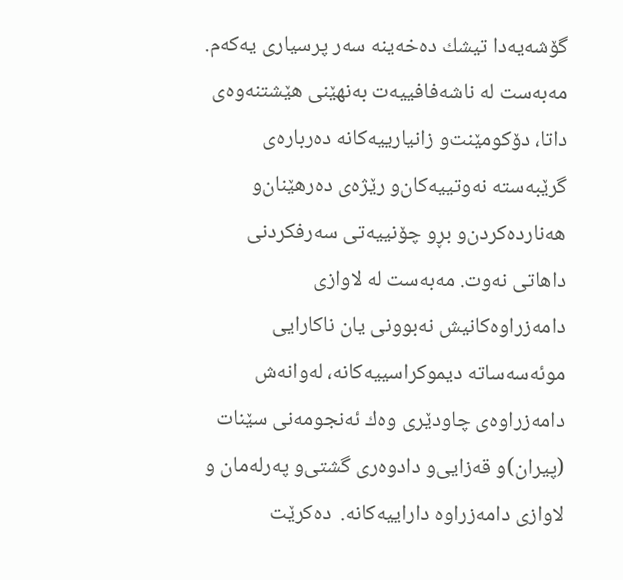گۆشه‌یه‌دا تیشك ده‌خه‌ینه‌ سه‌ر پرسیاری یه‌كه‌م. مه‌به‌ست له‌ ناشه‌فافییه‌ت به‌نهێنی هێشتنه‌وه‌ی داتا، دۆكومێنت‌و زانیارییه‌كانه‌ ده‌رباره‌ی گرێبه‌سته‌ نه‌وتییه‌كان‌و رێژه‌ی ده‌رهێنان‌‌و هه‌نارده‌كردن‌و بڕ‌و چۆنییه‌تی سه‌رفكردنی داهاتی نه‌وت. مه‌به‌ست له‌ لاوازی دامه‌زراوه‌كانیش نه‌بوونی یان ناكارایی موئه‌سه‌ساته‌ دیموكراسییه‌كانه‌، له‌وانه‌ش دامه‌زراوه‌ی چاودێری وه‌ك ئه‌نجومه‌نی سێنات (پیران)و قه‌زایی‌و دادوه‌ری گشتی‌و په‌رله‌مان‌ ‌و لاوازی دامه‌زراوه‌ داراییه‌كانه‌.  ده‌كرێت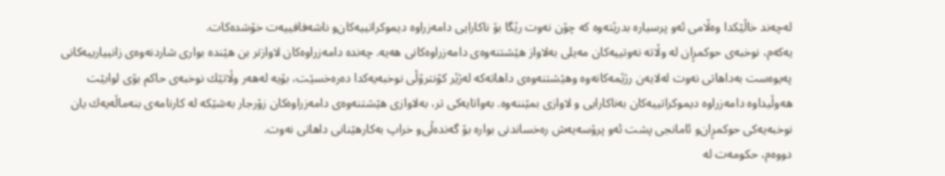له‌چه‌ند خاڵێكدا وه‌ڵامی ئه‌و پرسیاره‌ بدرێته‌وه‌ كه‌ چۆن نه‌وت رێگا بۆ ناكارایی دامه‌زراوه‌ دیموكراتییه‌كان‌و ناشه‌فافییه‌ت خۆشده‌كات.
یه‌كه‌م، نوخبه‌ی حوكمڕان له‌ وڵاته‌ نه‌وتییه‌كان مه‌یلی به‌لاواز هێشتنه‌وه‌ی دامه‌زراوه‌كانی هه‌یه‌. چه‌نده‌ دامه‌زراوه‌كان لاوازتر بن هێنده‌ بواری شاردنه‌وه‌ی زانییارییه‌كانی په‌یوه‌ست به‌داهاتی نه‌وت‌ له‌لایه‌ن رژێمه‌كانه‌وه‌ وهێشتنه‌وه‌ی داهاته‌كه‌ له‌ژێر كۆنترۆڵی نوخبه‌یه‌كدا ده‌ره‌خسێت، بۆیه‌ له‌هه‌ر وڵاتێك نوخبه‌ی حاكم بۆی لوابێت هه‌وڵیداوه‌ دامه‌زراوه‌ دیموكراتییه‌كان به‌ناكارایی و لاوازی بمێننه‌وه‌. به‌واتایه‌كی تر، به‌لاوازی هێشتنه‌وه‌ی دامه‌زراوه‌كان زۆرجار به‌شێكه‌ له‌ كارنامه‌ی بنه‌ماڵه‌یه‌ك یان نوخبه‌یه‌كی حوكمڕان‌و ئامانجی پشت ئه‌و پرۆسه‌یه‌ش ره‌خساندنی بواره‌ بۆ گه‌نده‌ڵی‌و خراپ به‌كارهێنانی داهاتی نه‌وت.
دووه‌م، حكومه‌ت له‌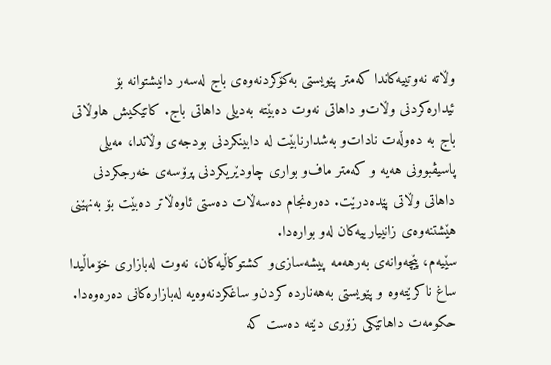وڵاته‌ نه‌وتییه‌كاندا كه‌متر پێویستی به‌كۆكردنه‌وه‌ی باج له‌سه‌ر دانیشتوانه‌ بۆ ئیداره‌كردنی وڵات‌و داهاتی نه‌وت ده‌بێته‌ به‌دیلی داهاتی باج. كاتێكیش هاوڵاتی باج به‌ ده‌وڵه‌ت نادات‌و به‌شدارنابێت له‌ دابینكردنی بودجه‌ی وڵاتدا، مه‌یلی پاسیڤبوونی هه‌یه‌ و كه‌متر ماف‌و بواری چاودێریكردنی پرۆسه‌ی خه‌رجكردنی داهاتی وڵاتی پێده‌درێت. ده‌ره‌نجام ده‌سه‌ڵات ده‌ستی ئاوه‌ڵاتر ده‌بێت بۆ به‌نهێنی هێشتنه‌وه‌ی زانییارییه‌كان له‌و بواره‌دا.
سێیه‌م، پێچه‌وانه‌ی به‌رهه‌مه‌ پیشه‌سازی‌و كشتوكاڵیه‌كان، نه‌وت له‌بازاری خۆماڵیدا ساغ ناكرێته‌وه‌ و پێویستی به‌هه‌نارده‌ كردن‌و ساغكردنه‌وه‌یه‌ له‌بازاره‌كانی ده‌ره‌وه‌دا. حكومه‌ت داهاتێكی زۆری دێته‌ ده‌ست كه‌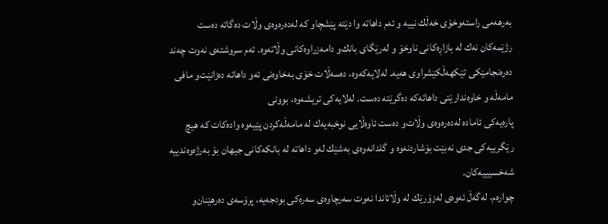به‌رهه‌می راسته‌وخۆی خه‌ڵك نییه‌ و ئه‌م داهاته‌ وا دێته‌ پێشچاو كه‌ له‌ده‌ره‌وه‌ی وڵات ده‌گاته‌ ده‌ست رژێمه‌كان نه‌ك له‌ بازاڕه‌كانی ناوخۆ و له‌رێگای بانك‌و دامه‌زراوه‌كانی وڵاته‌وه‌. ئه‌م سروشته‌ی نه‌وت چه‌ند ده‌ره‌نجامێكی تێكهه‌ڵكێشراوی هه‌یه‌. له‌لایه‌كه‌وه‌، ده‌سه‌ڵات خۆی به‌خاوه‌نی ئه‌و داهاته‌ ده‌زانێت‌و مافی مامه‌ڵه‌ و خاوه‌ندارێتی داهاته‌كه‌ ده‌گرێته‌ ده‌ست. له‌لایه‌كی تریشه‌وه‌، بوونی
پاره‌یه‌كی ئاماده‌ له‌ده‌ره‌وه‌ی وڵات‌و ده‌ست ئاوه‌ڵایی نوخبه‌یه‌ك له‌ مامه‌ڵه‌كردن پێیه‌وه‌ واده‌كات كه‌ هیچ رێگرییه‌كی جدی نه‌بێت بۆشاردنه‌وه‌ و گلدانه‌وه‌ی به‌شێك له‌و داهاته‌ له‌ بانكه‌كانی جیهان بۆ به‌رژه‌وه‌ندییه‌ شه‌خسیییه‌كان.
چواره‌م، له‌گه‌ڵ ئه‌وه‌ی له‌زۆرێك له‌ وڵاتاندا نه‌وت سه‌رچاوه‌ی سه‌ره‌كی بودجه‌یه‌، پرۆسه‌ی ده‌رهێنان‌و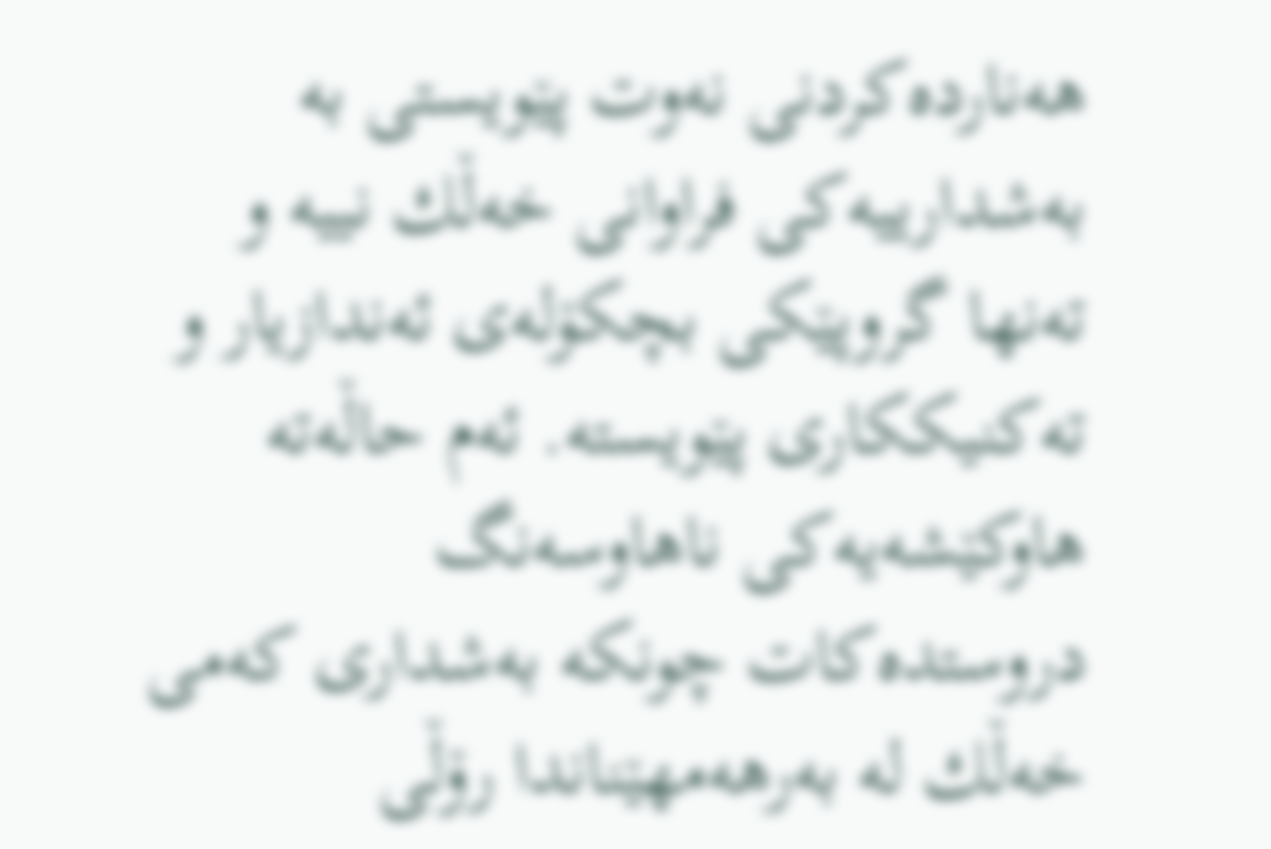هه‌نارده‌كردنی نه‌وت پێویستی به‌ به‌شدارییه‌كی فراوانی خه‌ڵك نییه‌ ‌و ته‌نها گروپێكی بچكۆله‌ی ئه‌ندازیار و ته‌كنیككاری پێویسته‌. ئه‌م حاڵه‌ته‌ هاوكێشه‌یه‌كی ناهاوسه‌نگ دروستده‌كات چونكه‌ به‌شداری كه‌می خه‌ڵك له‌ به‌رهه‌مهێناندا رۆڵی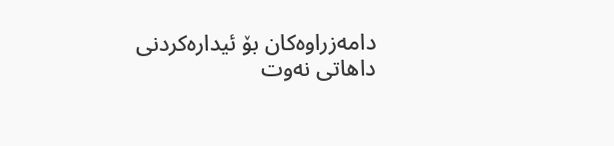دامه‌زراوه‌كان بۆ ئیداره‌كردنی داهاتی نه‌وت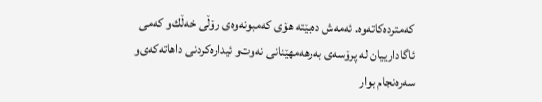كه‌مترده‌كاته‌وه‌. ئه‌مه‌ش ده‌بێته‌ هۆی كه‌مبونه‌وه‌ی رۆڵی خه‌ڵك‌و كه‌می ئاگادارییان له‌ پرۆسه‌ی به‌رهه‌مهێنانی نه‌وت‌و ئیداره‌كردنی داهاته‌كه‌ی‌و سه‌ره‌نجام بوار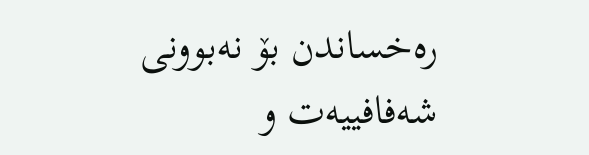ره‌خساندن بۆ نه‌بوونی شه‌فافییه‌ت و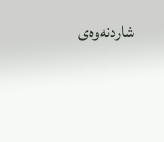شاردنه‌وه‌ی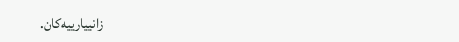زانییارییه‌كان.